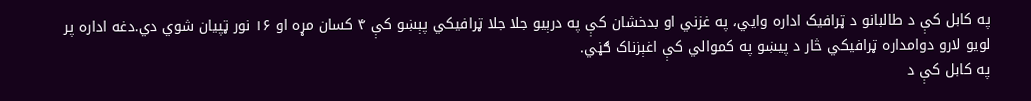په کابل کې د طالبانو د ټرافیک اداره وايي، په غزني او بدخشان کې په درېیو جلا جلا ټرافیکي پېښو کې ۴ کسان مړه او ۱۶ نور ټپيان شوي دي.دغه اداره پر لویو لارو دوامداره ټرافیکي څار د پيښو په کموالي کې اغېزناک ګڼي.
په کابل کې د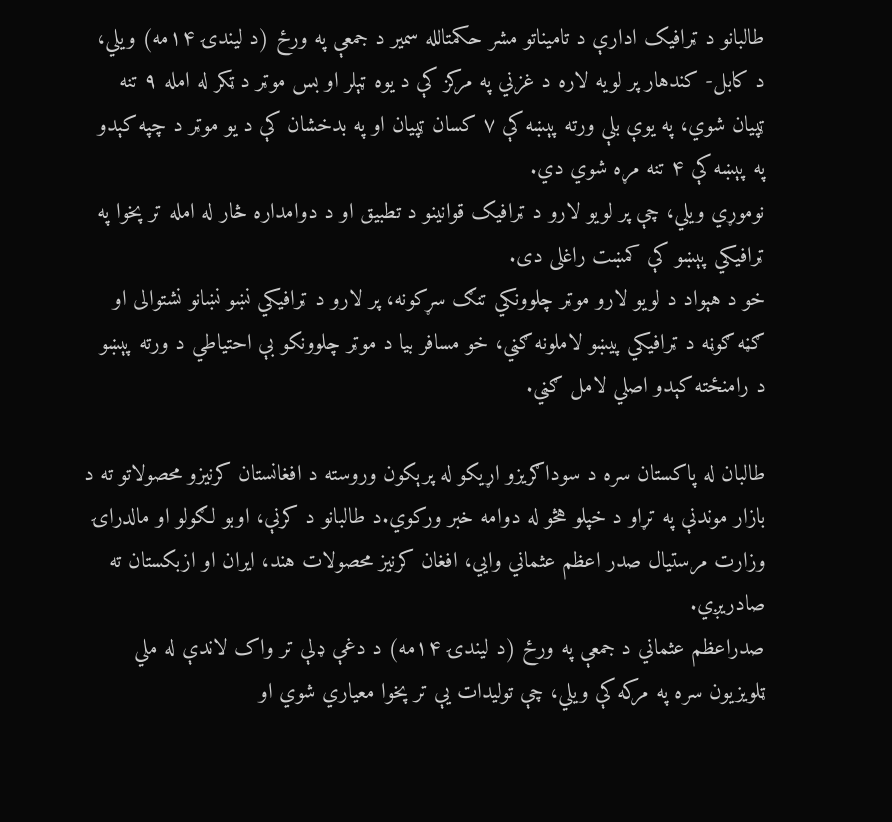طالبانو د ټرافیک ادارې د تامیناتو مشر حکمتالله سمیر د جمعې په ورځ (د لیندۍ ۱۴مه) ویلي، د کابل- کندهار پر لویه لاره د غزني په مرکز کې د یوه ټېلر او بس موټر د ټکر له امله ۹ تنه ټپيان شوي، په یوې بلې ورته پېښه کې ۷ کسان ټپيان او په بدخشان کې د یو موټر د چپه کېدو په پېښه کې ۴ تنه مړه شوي دي.
نوموړي ویلي، چې پر لویو لارو د ټرافیک قوانینو د تطبیق او د دوامداره څار له امله تر پخوا په ټرافیکي پېښو کې کمښت راغلی دی.
خو د هېواد د لویو لارو موټر چلوونکي تنګ سړکونه، پر لارو د ټرافیکي نښو نښانو نشتوالی او ګڼه ګوڼه د ټرافیکي پيښو لاملونه ګڼي، خو مسافر بیا د موټر چلوونکو بې احتیاطي د ورته پېښو د رامنځته کېدو اصلي لامل ګڼي.

طالبان له پاکستان سره د سوداګریزو اړیکو له پرېکون وروسته د افغانستان کرنیزو محصولاتو ته د بازار موندنې په تړاو د خپلو هڅو له دوامه خبر ورکوي.د طالبانو د کرنې، اوبو لګولو او مالدراۍ وزارت مرستیال صدر اعظم عثماني وايي، افغان کرنیز محصولات هند، ایران او ازبکستان ته صادريږي.
صدراعظم عثماني د جمعې په ورځ (د لیندۍ ۱۴مه) د دغې ډلې تر واک لاندې له ملي ټلویزیون سره په مرکه کې ویلي، چې تولیدات یې تر پخوا معیاري شوي او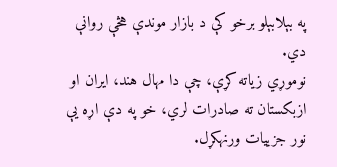په بېلابېلو برخو کې د بازار موندې هڅې روانې دي.
نوموړي زياته کړې، چې دا مهال هند، ایران او ازبکستان ته صادرات لري، خو په دې اړه یې نور جزییات ورنهکړل.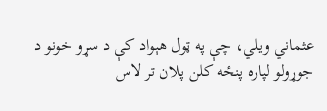عثماني ویلي، چې په ټول هېواد کې د سړو خونو د جوړولو لپاره پنځه کلن پلان تر لاس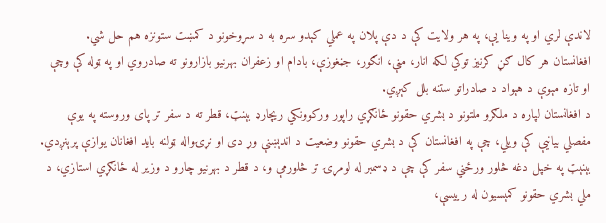لاندې لري او په وینا یې، په هر ولایت کې د دې پلان په عملي کېدو سره به د سړوخونو د کمښت ستونزه هم حل شي.
افغانستان هر کال ګڼ کرنیز توکي لکه انار، مڼې، انګور، جڼغوزې، بادام او زعفران بهرنیو بازارونو ته صادروي او په ټوله کې وچې او تازه مېوې د هېواد د صادراتو ستنه بلل کېږي.
د افغانستان لپاره د ملګرو ملتونو د بشري حقونو ځانګړي راپور ورکوونکي ریچارډ بېنټ، قطر ته د سفر تر پای وروسته په یوې مفصلي بیانیې کې ویلي، چې په افغانستان کې د بشري حقونو وضعیت د اندېښنې وړ دی او نړۍواله ټولنه باید افغانان یوازې پرېنږدي.
بېنېټ په خپل دغه څلور ورځني سفر کې چې د ډسمبر له لومړۍ تر څلورمې و، د قطر د بهرنيو چارو د وزیر له ځانګړي استازي، د ملي بشري حقونو کمېسیون له ریيسې،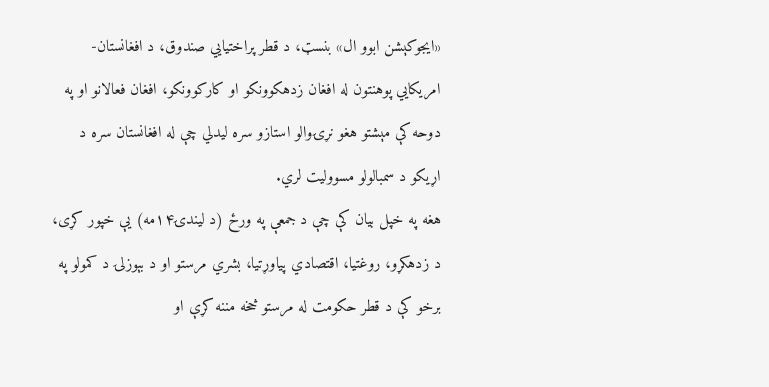«ایجوکېشن ابوو ال» بنسټ، د قطر پراختیایي صندوق، د افغانستان- امریکایي پوهنتون له افغان زدهکوونکو او کارکوونکو، افغان فعالانو او په دوحه کې مېشتو هغو نړۍوالو استازو سره لیدلي چې له افغانستان سره د اړیکو د سمبالولو مسوولیت لري.
هغه په خپل بیان کې چې د جمعې په ورځ (د لیندۍ۱۴مه) یې خپور کړی، د زدهکړو، روغتیا، اقتصادي پیاوړتیا، بشري مرستو او د بېوزلۍ د کمولو په برخو کې د قطر حکومت له مرستو څخه مننه کړې او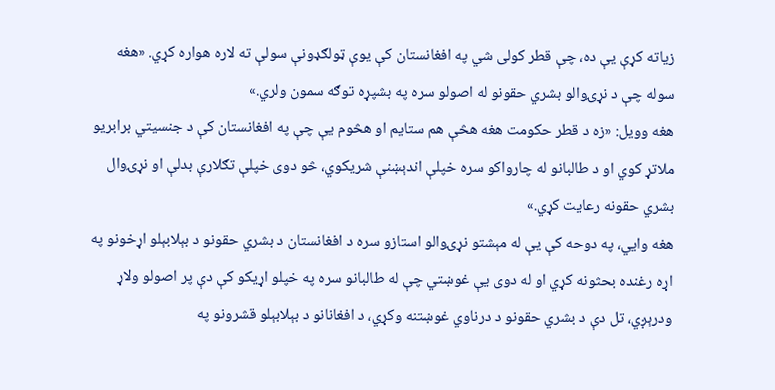زیاته کړې یې ده، چې قطر کولی شي په افغانستان کې یوې ټولګډونې سولې ته لاره هواره کړي. «هغه سوله چې د نړۍوالو بشري حقونو له اصولو سره په بشپړه توګه سمون ولري.»
هغه وویل: «زه د قطر حکومت هغه هڅې هم ستایم او هڅوم یې چې په افغانستان کې د جنسیتي برابریو ملاتړ کوي او د طالبانو له چارواکو سره خپلې اندېښنې شریکوي، څو دوی خپلې تګلارې بدلې او نړۍوال بشري حقونه رعایت کړي.»
هغه وایي، په دوحه کې یې له مېشتو نړۍوالو استازو سره د افغانستان د بشري حقونو د بېلابېلو اړخونو په اړه رغنده بحثونه کړي او له دوی یې غوښتي چې له طالبانو سره په خپلو اړیکو کې دې پر اصولو ولاړ ودرېږي، تل دې د بشري حقونو د درناوي غوښتنه وکړي، د افغانانو د بېلابېلو قشرونو په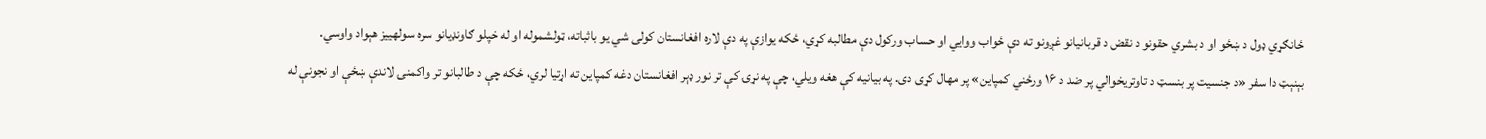ځانګړي ډول د ښځو او د بشري حقونو د نقض د قربانیانو غږونو ته دې ځواب ووايي او حساب ورکول دې مطالبه کړي، ځکه یوازې په دې لاره افغانستان کولی شي یو باثباته، ټولشموله او له خپلو ګاونډیانو سره سولهییز هېواد واوسي.
بېنېټ دا سفر «د جنسیت پر بنسټ د تاوتریخوالي پر ضد د ۱۶ ورځني کمپاین» پر مهال کړی دی. په بیانیه کې هغه ویلي، چې په نړۍ کې تر نور ډېر افغانستان دغه کمپاین ته اړتیا لري، ځکه چې د طالبانو تر واکمنۍ لاندې ښځې او نجونې له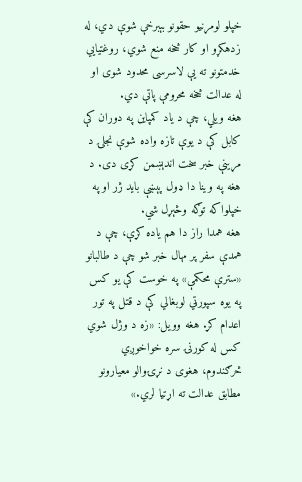خپلو لومړنیو حقونو بېبرخې شوې دي، له زدهکړو او کار څخه منع شوي، روغتیايي خدمتونو ته یې لاسرسی محدود شوی او له عدالت څخه محرومې پاتې دي.
هغه ویلي، چې د یاد کمپاین په دوران کې کابل کې د یوې تازه واده شوې نجلۍ د مړینې خبر سخت اندېښمن کړی دی. د هغه په وینا دا ډول پېښې باید ژر او په خپلواکه توګه وڅېړل شي.
هغه همدا راز دا هم یاده کړې، چې د همدې سفر پر مهال خبر شو چې د طالبانو «سترې محکمې» په خوست کې یو کس په یوه سپورټي لوبغالي کې د قتل په تور اعدام کړ. هغه وویل: «زه د وژل شوي کس له کورنۍ سره خواخوږي څرګندوم، هغوی د نړۍوالو معیارونو مطابق عدالت ته اړتیا لري.»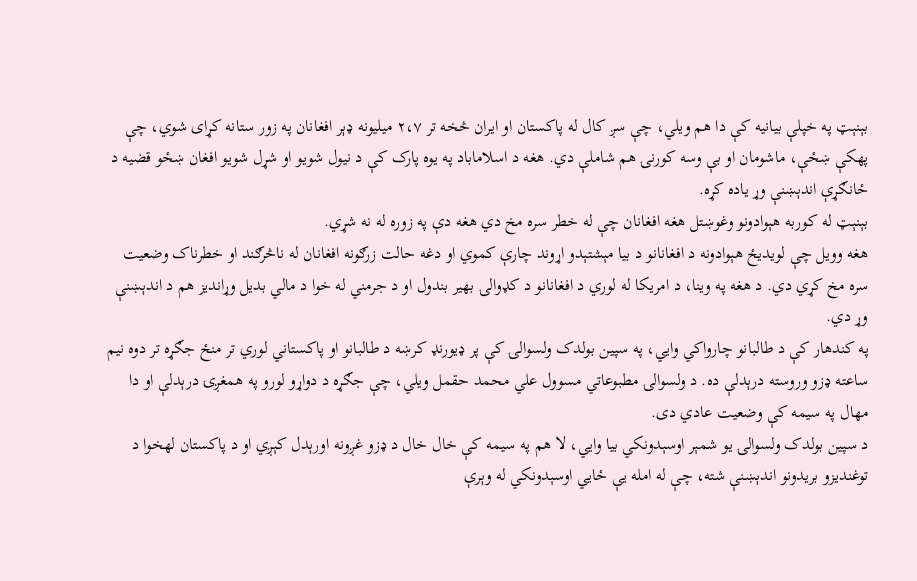بېنېټ په خپلې بیانیه کې دا هم ویلي، چې سږ کال له پاکستان او ایران څخه تر ۲،۷ میلیونه ډېر افغانان په زور ستانه کړای شوي، چې پهکې ښځې، ماشومان او بې وسه کورنۍ هم شاملې دي. هغه د اسلاماباد په یوه پارک کې د نیول شویو او شړل شویو افغان ښځو قضیه د ځانګړې اندېښنې وړ یاده کړه.
بېنېټ له کوربه هېوادونو وغوښتل هغه افغانان چې له خطر سره مخ دي هغه دې په زوره له نه شړي.
هغه وویل چې لویدیځ هېوادونه د افغانانو د بیا مېشتېدو اړوند چارې کموي او دغه حالت زرګونه افغانان له ناڅرګند او خطرناک وضعیت سره مخ کړي دي. د هغه په وینا، د امریکا له لوري د افغانانو د کډوالۍ بهیر بندول او د جرمني له خوا د مالي بدیل وړاندیز هم د اندېښنې وړ دي.
په کندهار کې د طالبانو چارواکي وايي، په سپین بولدک ولسوالۍ کې پر ډیورنډ کرښه د طالبانو او پاکستاني لوري تر منځ جګړه تر دوه نیم ساعته ډزو وروسته درېدلې ده. د ولسوالۍ مطبوعاتي مسوول علي محمد حقمل ویلي، چې جګړه د دواړو لورو په همغږۍ درېدلې او دا مهال په سیمه کې وضعیت عادي دی.
د سپین بولدک ولسوالۍ یو شمېر اوسېدونکي بیا وایي، لا هم په سیمه کې خال خال د ډزو غږونه اورېدل کېږي او د پاکستان لهخوا د توغندیزو بریدونو اندېښنې شته، چې له امله یې ځایي اوسېدونکي له وېرې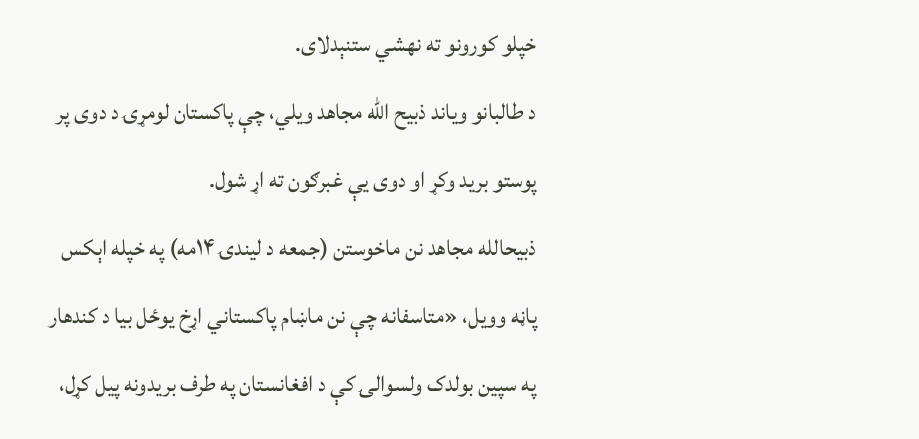خپلو کورونو ته نهشي ستنېدلای.
د طالبانو ویاند ذبیح الله مجاهد ویلي، چې پاکستان لومړۍ د دوی پر پوستو برید وکړ او دوی یې غبرګون ته اړ شول.
ذبیحالله مجاهد نن ماخوستن (جمعه د لیندۍ ۱۴مه) په خپله اېکس پاڼه وویل، «متاسفانه چې نن ماښام پاکستاني اړخ یوځل بیا د کندهار په سپین بولدک ولسوالۍ کې د افغانستان په طرف بریدونه پیل کړل،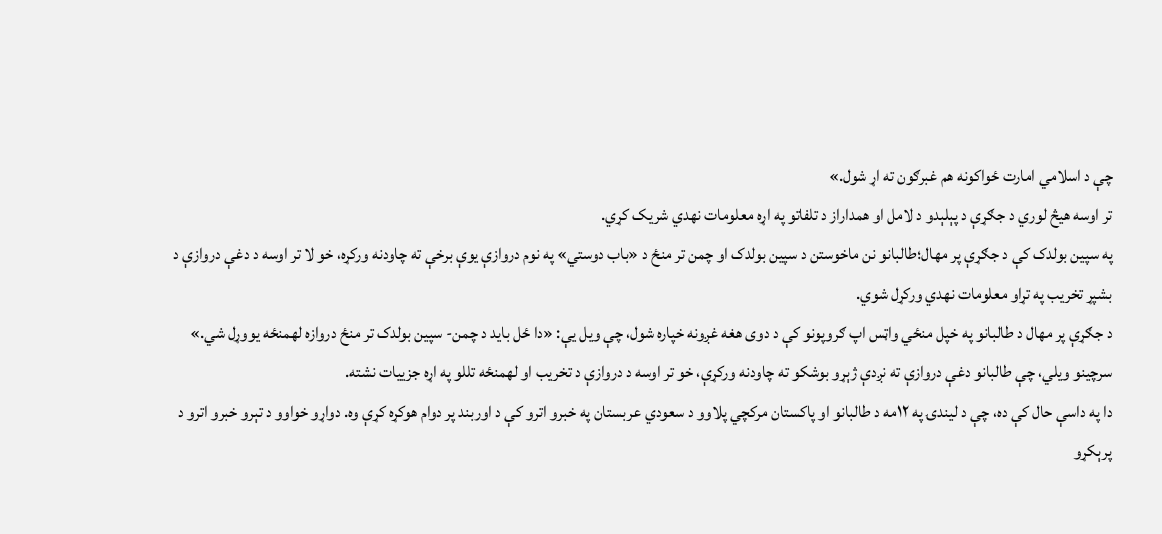چې د اسلامي امارت ځواکونه هم غبرګون ته اړ شول.»
تر اوسه هیڅ لوري د جګړې د پېلېدو د لامل او همداراز د تلفاتو په اړه معلومات نهدي شریک کړي.
په سپین بولدک کې د جګړې پر مهال؛طالبانو نن ماخوستن د سپین بولدک او چمن تر منځ د «باب دوستي» په نوم دروازې یوې برخې ته چاودنه ورکړه، خو لا تر اوسه د دغې دروازې د بشپړ تخریب په تړاو معلومات نهدي ورکړل شوي.
د جګړې پر مهال د طالبانو په خپل منځي واټس اپ ګروپونو کې د دوی هغه غږونه خپاره شول، چې ویل یې: «دا ځل باید د چمن- سپين بولدک تر منځ دروازه لهمنځه یووړل شي.»
سرچینو ویلي، چې طالبانو دغې دروازې ته نږدې ژېړو بوشکو ته چاودنه ورکړې، خو تر اوسه د دروازې د تخریب او لهمنځه تللو په اړه جزییات نشته.
دا په داسې حال کې ده، چې د لیندۍ په ۱۲مه د طالبانو او پاکستان مرکچي پلاوو د سعودي عربستان په خبرو اترو کې د اوربند پر دوام هوکړه کړې وه. دواړو خواوو د تېرو خبرو اترو د پرېکړو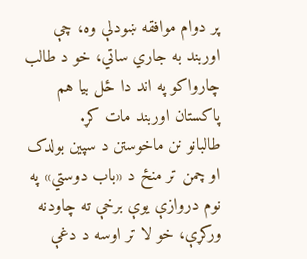پر دوام موافقه ښودلې وه، چې اوربند به جاري ساتي، خو د طالب چارواکو په اند دا ځل بیا هم پاکستان اوربند مات کړ.
طالبانو نن ماخوستن د سپین بولدک او چمن تر منځ د «باب دوستي» په نوم دروازې یوې برخې ته چاودنه ورکړې، خو لا تر اوسه د دغې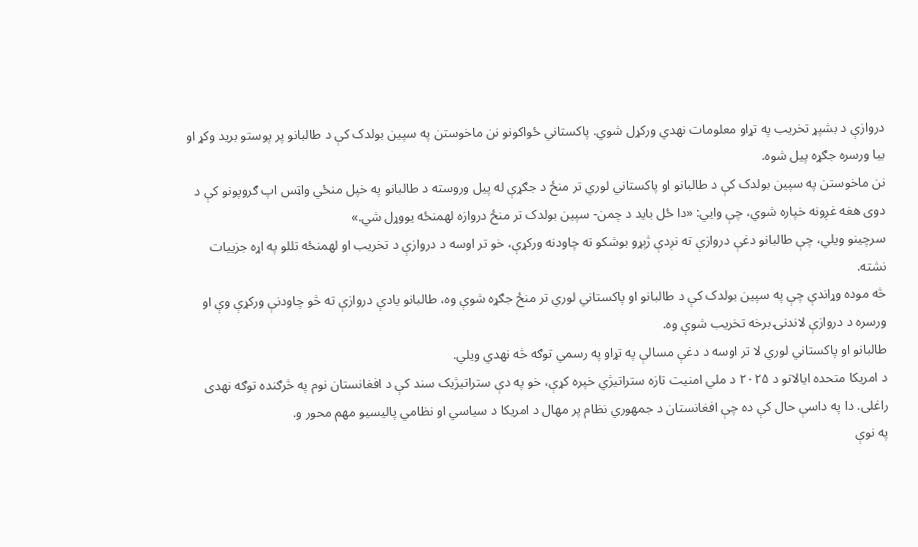دروازې د بشپړ تخریب په تړاو معلومات نهدي ورکړل شوي. پاکستاني ځواکونو نن ماخوستن په سپین بولدک کې د طالبانو پر پوستو برید وکړ او بیا ورسره جګړه پیل شوه.
نن ماخوستن په سپين بولدک کې د طالبانو او پاکستاني لوري تر منځ د جګړې له پيل وروسته د طالبانو په خپل منځي واټس اپ ګروپونو کې د دوی هغه غږونه خپاره شوي، چې وایي: «دا ځل باید د چمن- سپين بولدک تر منځ دروازه لهمنځه یووړل شي.»
سرچینو ویلي، چې طالبانو دغې دروازې ته نږدې ژېړو بوشکو ته چاودنه ورکړې، خو تر اوسه د دروازې د تخریب او لهمنځه تللو په اړه جزییات نشته.
څه موده وړاندې چې په سپين بولدک کې د طالبانو او پاکستاني لوري تر منځ جګړه شوې وه، طالبانو یادې دروازې ته څو چاودنې ورکړې وې او ورسره د دروازې لاندنۍ برخه تخریب شوې وه.
طالبانو او پاکستاني لوري لا تر اوسه د دغې مسالې په تړاو په رسمي توګه څه نهدي ویلي.
د امریکا متحده ایالاتو د ۲۰۲۵ د ملي امنیت تازه ستراتیژي خپره کړې، خو په دې ستراتیژیک سند کې د افغانستان نوم په څرګنده توګه نهدی راغلی. دا په داسې حال کې ده چې افغانستان د جمهوري نظام پر مهال د امریکا د سیاسي او نظامي پالیسیو مهم محور و.
په نوې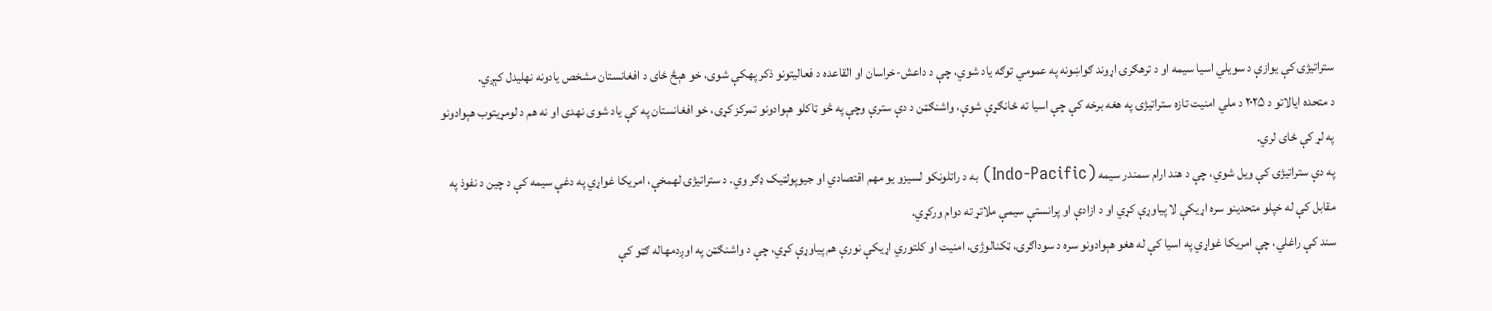ستراتیژۍ کې یوازې د سویلي اسیا سیمه او د ترهګرۍ اړوند ګواښونه په عمومي توګه یاد شوي، چې د داعش-خراسان او القاعده د فعالیتونو ذکر پهکې شوی، خو هېڅ ځای د افغانستان مشخص یادونه نهلیدل کېږي.
د متحده ایالاتو د ۲۰۲۵ د ملي امنیت تازه ستراتیژۍ په هغه برخه کې چې اسیا ته ځانګړې شوې، واشنګټن د دې سترې وچې په څو ټاکلو هېوادونو تمرکز کړی، خو افغانستان په کې یاد شوی نهدی او نه هم د لومړیتوب هېوادونو په لړ کې ځای لري.
په دې ستراتیژۍ کې ویل شوي، چې د هند ارام سمندر سیمه (Indo-Pacific) به د راتلونکو لسیزو یو مهم اقتصادي او جیوپولټیک ډګر وي. د ستراتیژۍ لهمخې، امریکا غواړي په دغې سیمه کې د چین د نفوذ په مقابل کې له خپلو متحدینو سره اړیکې لا پیاوړې کړي او د ازادې او پرانستې سیمې ملاتړ ته دوام ورکړي.
سند کې راغلي، چې امریکا غواړي په اسیا کې له هغو هېوادونو سره د سوداګرۍ، ټکنالوژۍ، امنیت او کلتوري اړیکې نورې هم پیاوړې کړي، چې د واشنګټن په اوږدمهاله ګټو کې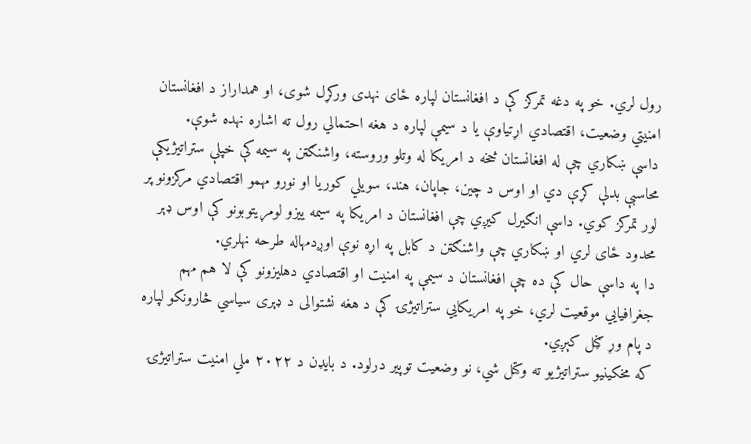رول لري. خو په دغه تمرکز کې د افغانستان لپاره ځای نهدی ورکړل شوی، او همداراز د افغانستان امنیتي وضعیت، اقتصادي اړتیاوې یا د سیمې لپاره د هغه احتمالي رول ته اشاره نهده شوې.
داسې ښکاري چې له افغانستان څخه د امریکا له وتلو وروسته، واشنګټن په سیمه کې خپلې ستراتیژیکې محاسبې بدلې کړې دي او اوس د چین، جاپان، هند، سویلي کوریا او نورو مهمو اقتصادي مرکزونو پر لور تمرکز کوي. داسې انګیرل کیږي چې افغانستان د امریکا په سیمه ییزو لومړیتوبونو کې اوس ډېر محدود ځای لري او ښکاري چې واشنګټن د کابل په اړه نوې اوږدمهاله طرحه نهلري.
دا په داسې حال کې ده چې افغانستان د سیمې په امنیت او اقتصادي دهلیزونو کې لا هم مهم جغرافیایي موقعیت لري، خو په امریکایي ستراتیژۍ کې د هغه نشتوالی د ډېری سیاسي څارونکو لپاره د پام وړ ګڼل کېږي.
که مخکینیو ستراتیژیو ته وکتل شي، نو وضعیت توپیر درلود. د بایډن د ۲۰۲۲ ملي امنیت ستراتیژۍ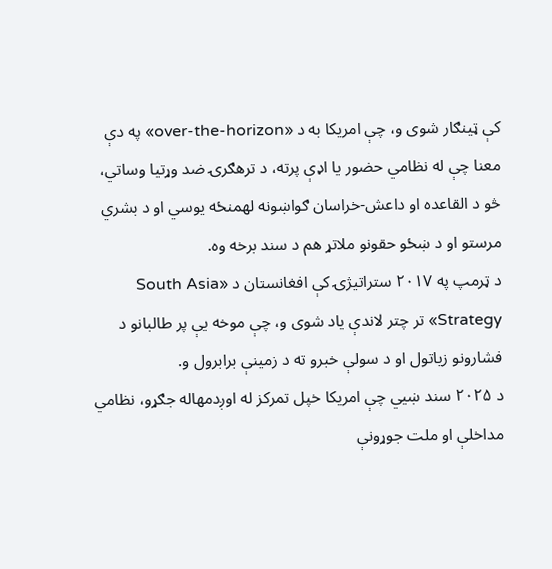کې ټینګار شوی و، چې امریکا به د «over-the-horizon» په دې معنا چې له نظامي حضور یا اډې پرته، د ترهګرۍ ضد وړتیا وساتي، څو د القاعده او داعش-خراسان ګواښونه لهمنځه یوسي او د بشري مرستو او د ښځو حقونو ملاتړ هم د سند برخه وه.
د ټرمپ په ۲۰۱۷ ستراتیژۍ کې افغانستان د «South Asia Strategy» تر چتر لاندې یاد شوی و، چې موخه یې پر طالبانو د فشارونو زیاتول او د سولې خبرو ته د زمینې برابرول و.
د ۲۰۲۵ سند ښيي چې امریکا خپل تمرکز له اوږدمهاله جګړو، نظامي مداخلې او ملت جوړونې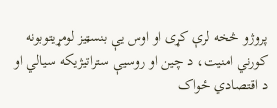پروژو څخه لرې کړی او اوس یې بنسټیز لومړیتوبونه کورني امنیت، د چین او روسیې ستراتیژیکه سیالي او د اقتصادي ځواک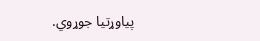پیاوړتیا جوړوي.